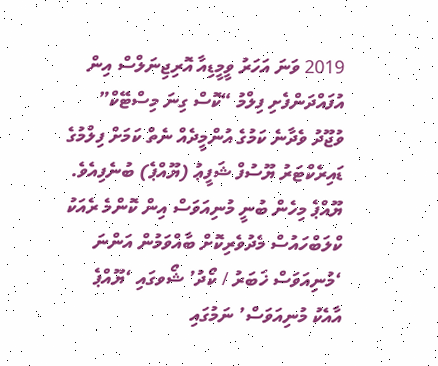2019 ވަނަ އަހަރު ވީމީޑިއާ އޮރިޖިނަލްސް އިން އުފައްދަންފެށި ފިލްމު “ކޮސް ގިނަ މިސްޓޭކް” ވުޖޫދު ވެދާނެ ކަމުގެ އުންމީދެއް ނެތް ކަމަށް ފިލްމުގެ ޑައިރެކްޓަރު ޔޫސުފް ޝަފީޢު (ޔޫއްޕެ) ބުނެފިއެވެ.
ޔޫއްޕެ މިހެން ބުނީ މުނިއަވަސް އިން ކޮންމެ ރެއަކު ކްލަބްހައުސް މެދުވެރިކޮށް ބާއްވަމުން އަންނަ ‘މުނިއަވަސް ޚަބަރު / ކޯދު’ ޝޯވގައި ‘ޔޫއްޕެ އާއެކު މުނިއަވަސް’ ނަމުގައި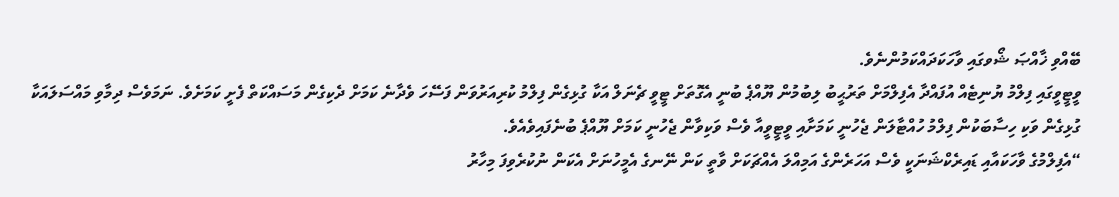ބޭއްވި ޚާއްޞަ ޝޯވގައި ވާހަކަދައްކަމުންނެވެ.
ވީޓީވީގައި ފިލްމު ޔުނިޓެއް އުފައްދާ އެފިލްމަށް ތަރުޙީބު ލިބުމުން ޔޫއްޕެ ބުނީ އެގޮތަށް ޓީވީ ޗެނަލް އަކާ ގުޅިގެން ފިލްމު ކުރިއަރުވަން ފަސޭހަ ވެދާނެ ކަމަށް ދެކިގެން މަސައްކަތް ފެށީ ކަމަށެވެ. ނަމަވެސް ދިމާވި މައްސަލައަކާ ގުޅިގެން ވަކި ހިސާބަކުން ފިލްމު ހުއްޓާލަން ޖެހުނީ ކަމަށާއި ވީޓީވީއާ ވެސް ވަކިވާން ޖެހުނީ ކަމަށް ޔޫއްޕެ ބުނެފައިވެއެވެ.
“އެފިލްމުގެ ވާހަކައާއި ޑައިރެކްޝަނަކީ ވެސް އަހަރެންގެ އަމިއްލަ އެއްޗަކަށް ވާތީ ކަން ނޭނގެ އެމީހުނަށް އެކަން ނުކުރެވިފަ މިހާރު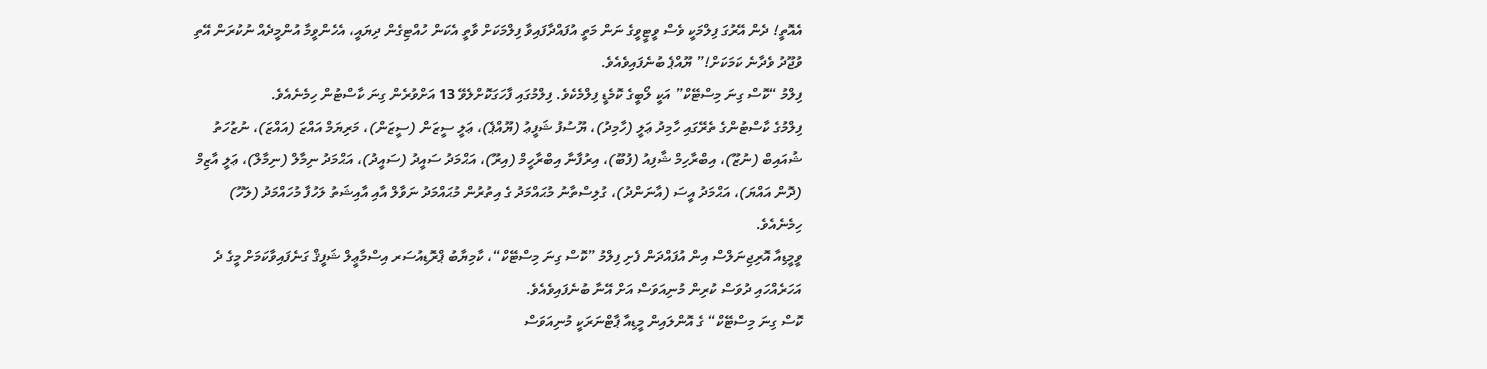އެއޮތީ! ދެން އޭރުގަ ފިލްމަކީ ވެސް ވީޓީވީގެ ނަން މަތީ އުފައްދާފައިވާ ފިލްމަކަށް ވާތީ އެކަން ހުއްޓިގެން ދިޔައީ، އެހެންވީމާ އުންމީދެއް ނުކުރަން އޭތި ވުޖޫދު ވެދާނެ ކަމަކަށް!” ޔޫއްޕެ ބުނެފައިވެއެވެ.
ފިލްމު “ކޮސް ގިނަ މިސްޓޭކް” އަކީ ލޯބީގެ ކޮމެޑީ ފިލްމެކެވެ. ފިލްމުގައި ފާހަގަކޮށްލެވޭ 13 އަށްވުރެން ގިނަ ކާސްޓުން ހިމެނެއެވެ.
ފިލްމުގެ ކާސްޓުންގެ ތެރޭގައި ހާމިދު ޢަލީ (ހާމިދު)، ޔޫސުފު ޝަފީޢު (ޔޫއްޕެ)، ޢަލީ ސީޒަން (ސީޒަން)، މަރިޔަމް އައްޒަ (އައްޒަ)، ނުޒުހަތު ޝުއައިބް (ނުޒޫ)، އިބްރާހިމް ޝާފިއު (ފުބޫ)، އިރުފާނާ އިބްރާހީމް (އިރޫ)، އަޙްމަދު ސައީދު (ސައީދު)، އަޙްމަދު ނިމާލް (ނިމާލް)، ޢަލީ އާޒިމް (ދޮން އައްޔަ)، އަޙްމަދު އީސަ (އާނަންދު)، ގުލިސްތާނު މުޙައްމަދު ގެ އިތުރުން މުޙައްމަދު ނަވާލް އާއި އާއިޝަތު ލަހުފާ މުހައްމަދު (ލަހޫ) ހިމެނެއެވެ.
ވީމީޑިއާ އޮރިޖިނަލްސް އިން އުފައްދަން ފެށި ފިލްމު ”ކޮސް ގިނަ މިސްޓޭކް“، ކާމިޔާބު ޕްރޮޑިއުސަރ އިސްމާޢީލް ޝަފީޤް ގަނެފައިވާކަމަށް މީގެ ދެ އަހަރެއްހައި ދުވަސް ކުރިން މުނިއަވަސް އަށް އޭނާ ބުނެފައިވެއެވެ.
ކޮސް ގިނަ މިސްޓޭކް“ ގެ އޮންލައިން މީޑިއާ ޕާޓްނަރަކީ މުނިއަވަސް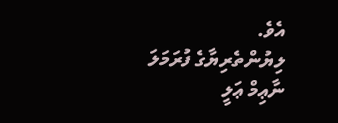އެވެ.
ލިޔުންތެރިޔާގެ ފުރަމަލަ
ނާޢިމް ޢަލީ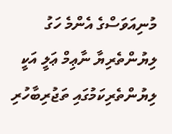މުނިއަވަސްގެ އެންމެ ހަގު ލިޔުންތެރިޔާ ނާޢިމް ޢަލީ އަކީ ލިޔުންތެރިކަމުގައި ތަޖުރިބާހުރި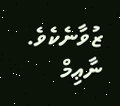ޒުވާނެކެވެ.
ނާޢިމް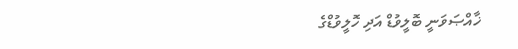ޚާއްޞަވަނީ ބޮލީވުޑް އަދި ހޮލީވުޑްގެ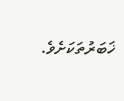ޚަބަރުތަކަށެވެ.